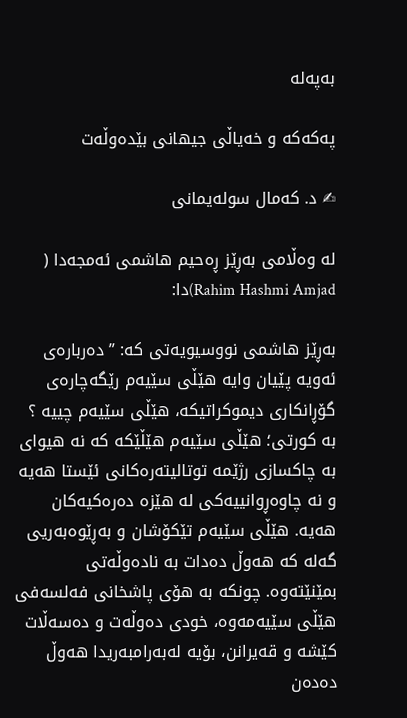به‌په‌له

پەکەکە و خەیاڵی جیهانی بێدەوڵەت

✍ د. کەمال سولەیمانی

لە وەڵامی بەڕێز ڕەحیم هاشمی ئەمجەدا ( Rahim Hashmi Amjad)دا:

بەڕێز هاشمی نووسیویەتی کە: ”دەربارەی ئەویە پێیان وایە هێڵی سێیەم رێگەچارەی گۆڕانکاری دیموکراتیکە، هێڵی سێیەم چییە ؟ بە کورتی؛ هێڵی سێیەم هێڵێکە کە نە هیوای بە چاکسازی رژێمە توتالیتەرەکانی ئێستا هەیە و نە چاوەڕوانییەکی لە هێزە دەرەکیەکان هەیە. هێڵی سێیەم تێکۆشان و بەڕێوەبەریی گەلە کە هەوڵ دەدات بە نادەوڵەتی بمێنێتەوە. چونکە بە هۆی پاشخانی فەلسەفی هێڵی سێیەمەوە، خودی دەوڵەت و دەسەڵات کێشە و قەیرانن، بۆیە لەبەرامبەریدا هەوڵ دەدەن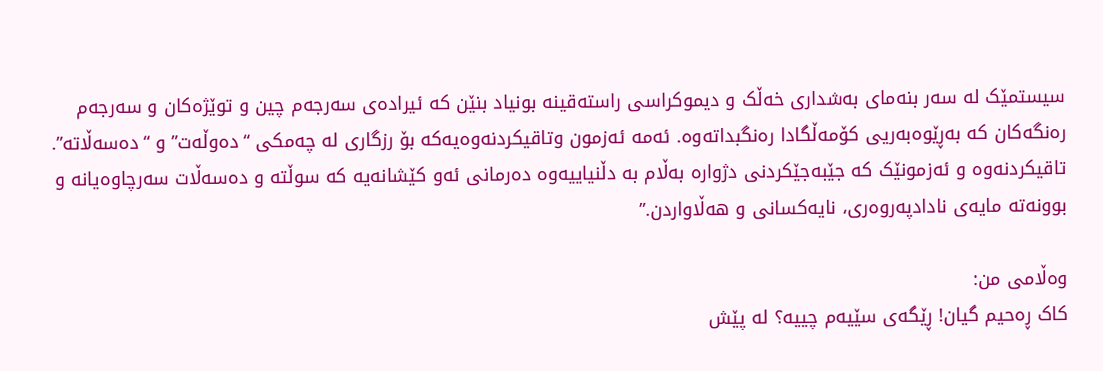سیستمێک لە سەر بنەمای بەشداری خەڵک و دیموکراسی راستەقینە بونیاد بنێن کە ئیرادەی سەرجەم چین و توێژەکان و سەرجەم رەنگەکان کە بەڕێوەبەریی کۆمەڵگادا رەنگبداتەوە. ئەمە ئەزمون وتاقیکردنەوەیەکە بۆ رزگاری لە چەمکی “دەوڵەت” و “دەسەڵاتە”. تاقیکردنەوە و ئەزمونێک کە جێبەجێکردنی دژوارە بەڵام بە دڵنیاییەوە دەرمانی ئەو کێشانەیە کە سوڵتە و دەسەڵات سەرچاوەیانە و بوونەتە مایەی نادادپەروەری، نایەکسانی و هەڵاواردن.”

وەڵامی من:
کاک ڕەحیم گیان! ڕێگەی سێیەم چییە؟ لە پێش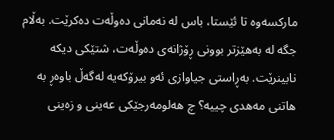مارکسەوە تا ئێستا، باس لە نەمانی دەوڵەت دەکرێت. بەڵام جگە لە بەهێزتر بوونی ڕۆژانەی دەوڵەت، شتێکی دیکە نابینرێت. بەڕاستی جیاوازی ئەو بیرۆکەیە لەگەڵ باوەڕ بە هاتنی مەهدی چییە؟ چ هەلومەرجێکی عەینی و زەینی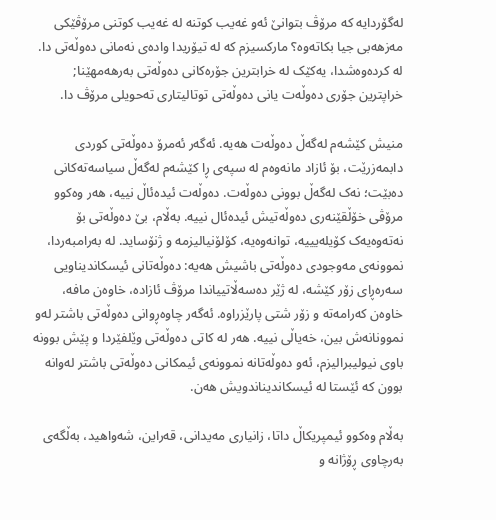لەگۆردایە کە مرۆڤ بتوانێ ئەو غەیب کوتنە لە غەیب کوتنی مرۆڤێکی مەزهەبی جیا بکاتەوە؟ مارکسیزم کە لە تیۆریدا وادەی نەمانی دەوڵەتی دا. لە کردەوەشدا، یەکێک لە خرابترین جۆرەکانی دەوڵەتی بەرهەمهێنا; خراپترین جۆری دەوڵەت یانی دەوڵەتی توتالیتاری تەحویلی مرۆڤ دا.

منیش کێشەم لەگەڵ دەوڵەت هەیە. ئەگەر ئەمرۆ دەوڵەتی کوردی دابمەزرێت، بۆ ئازاد مانەوەم لە سپەی ڕا کێشەم لەگەڵ سیاسەتەکانی دەبێت؛ نەک لەگەڵ بوونی دەوڵەت. دەوڵەت ئیدەئاڵ نییە، هەر وەکوو مرۆڤی خۆڵقێنەری دەوڵەتیش ئیدەئال نییە. بەڵام، بێ دەوڵەتی بۆ نەتەوەیەک کۆیلەیییە، توانەوەیە، کۆلۆنیالیزمە و ژنۆساید. لە بەرامبەردا، نموونەی مەوجودی دەوڵەتی باشیش هەیە: دەوڵەتانی ئیسکاندیناویی سەرەڕای زۆر کێشە، لە ژێر دەسەڵاتییاندا مرۆڤ ئازادە، خاوەن مافە، خاوەن کەرامەتە و زۆر شتی پارێزراوە. ئەگەر چاوەڕوانی دەوڵەتی باشتر لەو نموونانەش بین، خەیاڵی نییە. هەر لە کاتی دەوڵەتی وێلفێردا و پێش بوونە باوی نیولیبرالیزم، ئەو دەوڵەتانە نموونەی ئیمکانی دەوڵەتی باشتر لەوانە بوون کە ئێستا لە ئیسکاندیناندویش هەن.

بەڵام وەکوو ئیمپریکاڵ داتا، زانیاری مەیدانی، قەراین، شەواهید، بەڵگەی بەرچاوی ڕۆژانە و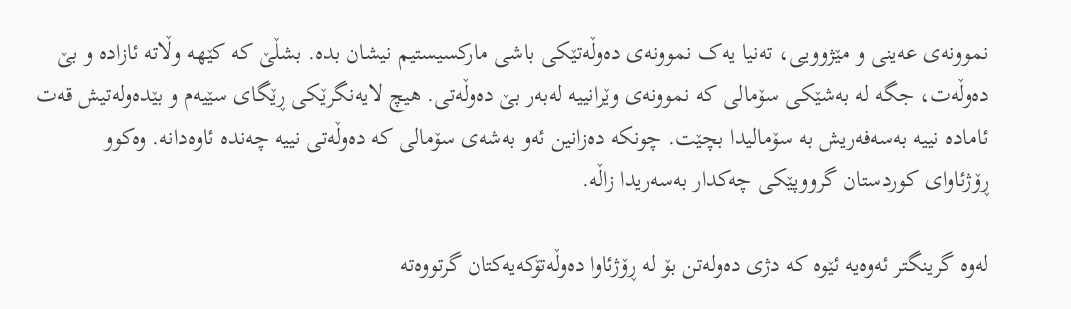نموونەی عەینی و مێژوویی، تەنیا یەک نموونەی دەوڵەتێکی باشی مارکسیستیم نیشان بدە. بشڵێ کە کێهە وڵاتە ئازادە و بێ دەوڵەت، جگە لە بەشێکی سۆمالی کە نموونەی وێرانییە لەبەر بێ دەوڵەتی. هیچ لایەنگرێکی ڕێگای سێیەم و بێدەولەتیش قەت ئامادە نییە بەسەفەریش بە سۆمالیدا بچێت. چونکە دەزانین ئەو بەشەی سۆمالی کە دەوڵەتی نییە چەندە ئاوەدانە. وەکوو ڕۆژئاوای کوردستان گرووپێکی چەکدار بەسەریدا زاڵە.

لەوە گرینگتر ئەوەیە ئێوە کە دژی دەولەتن بۆ لە ڕۆژئاوا دەوڵەتۆکەیەکتان گرتووەتە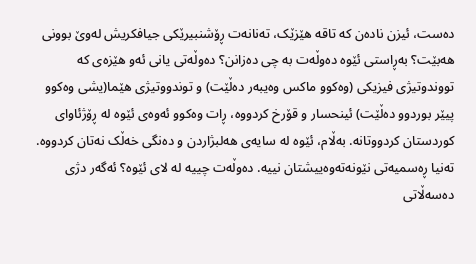دەست، ئیزن نادەن کە تاقە هێزێک، تەنانەت ڕۆشنبیرێکی جیافکریش لەوێ بوونی هەبێت؟ بەڕاستی ئێوە دەوڵەت بە چی دەزانن؟ دەوڵەتی یانی ئەو هێزەی کە تووندوتیژی فیزیکی (وەکوو ماکس وەیبەر دەڵێت) و توندووتیژی هێما(یشی وەکوو پیێر بوردوو دەڵێت) ئینحسار و قۆرخ کردووە، ڕات وەکوو ئەوەی ئێوە لە ڕۆژئاوای کوردستان کردووتانە. بەڵام، ئێوە لە سایەی هەلبژاردن و دەنگی خەڵک نەتان کردووە. تەنیا ڕەسمیەتی نێونەتەوەییشتان نییە. دەوڵەت چییە لە لای ئێوە؟ ئەگەر دژی دەسەڵاتی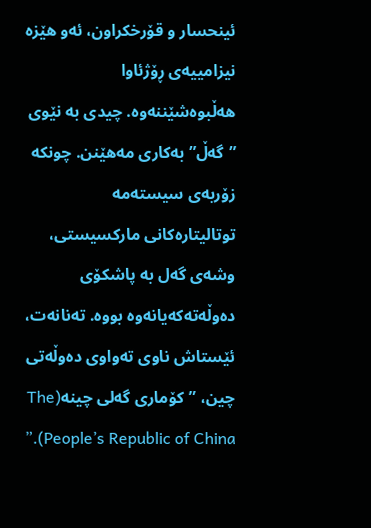ئینحسار و قۆرخکراون، ئەو هێزە نیزامییەی ڕۆژئاوا هەڵبوەشێننەوە. چیدی بە نێوی ”گەڵ” بەکاری مەهێنن. چونکە زۆربەی سیستەمە توتالیتارەکانی مارکسیستی، وشەی گەل بە پاشکۆی دەوڵەتەکەیانەوە بووە. تەنانەت، ئێستاش ناوی تەواوی دەوڵەتی چین، ”کۆماری گەلی چینە(The People’s Republic of China).”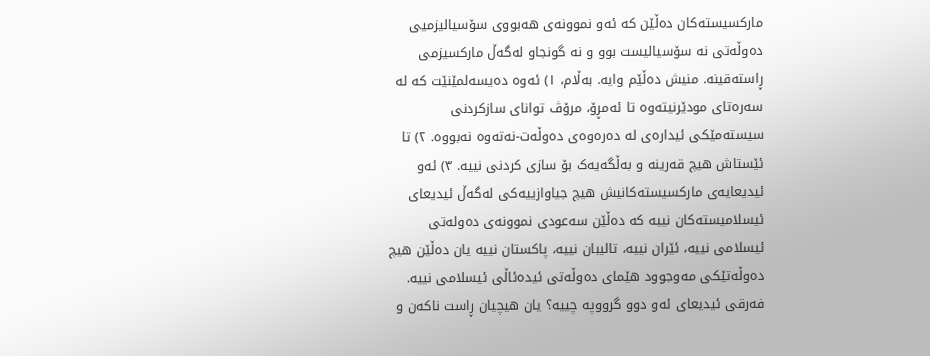مارکسیستەکان دەڵێن کە ئەو نموونەی هەبووی سۆسیالیزمیی دەوڵەتی نە سۆسیالیست بوو و نە گونجاو لەگەڵ مارکسیزمی ڕاستەقینە. منیش دەڵێم وایە. بەڵام، ١) ئەوە دەیسەلمێنێت کە لە سەرەتای مودێرنیتەوە تا ئەمڕۆ، مرۆڤ توانای سازکردنی سیستەمێکی ئیدارەی لە دەرەوەی دەوڵەت-نەتەوە نەبووە. ٢) تا ئێستاش هیچ قەرینە و بەڵگەیەک بۆ سازی کردنی نییە. ٣) ئەو ئیدیعایەی مارکسیستەکانیش هیچ جیاوازییەکی لەگەڵ ئیدیعای ئیسلامیستەکان نییە کە دەڵێن سەعودی نموونەی دەولەتی ئیسلامی نییە، ئێران نییە، تالیبان نییە، پاکستان نییە یان دەڵێن هیچ دەوڵەتێکی مەوجوود هێمای دەوڵەتی ئیدەئاڵی ئیسلامی نییە.
فەرقی ئیدیعای ئەو دوو گرووپە چییە؟ یان هیچیان ڕاست ناکەن و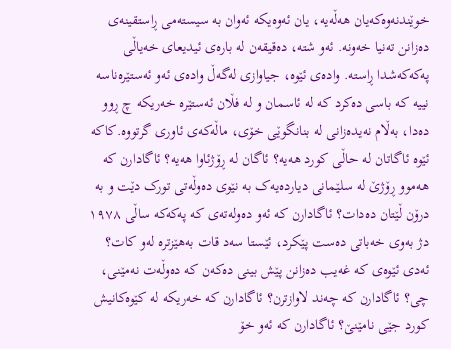خوێندنەوەکەیان هەڵەیە، یان ئەوەیکە ئەوان بە سیستەمی ڕاستقینەی دەزانن تەنیا خەونە. ئەو شتە، دەقیقەن لە بارەی ئیدیعای خەیاڵی پەکەکەشدا ڕاستە. وادەی ئێوە، جیاوازی لەگەڵ وادەی ئەو ئەستێرەناسە نییە کە باسی دەکرد کە لە ئاسمان و لە فڵان ئەستێرە خەریکە چ ڕوو دەدا، بەڵام نەیدەزانی لە بنانگوێی خۆی، ماڵەکەی ئاوری گرتووە.کاکە ئێوە ئاگاتان لە حاڵی کورد هەیە؟ ئاگان لە ڕۆژئاوا هەیە؟ ئاگادارن کە هەموو ڕۆژێ لە سلێمانی دیاردەیەک بە نێوی دەوڵەتی تورک دێت و بە درۆن ڵێتان دەدات؟ ئاگادارن کە ئەو دەولەتەی کە پەکەکە ساڵی ١٩٧٨ دژ بەوی خەباتی دەست پێکرد، ئێستا سەد قات بەهێزترە لەو کات؟ ئەدی ئێوەی کە غەیب دەزانن پێش بینی دەکەن کە دەوڵەت نەمێنی، چی؟ ئاگادارن کە چەند لاوازترن؟ ئاگادارن کە خەریکە لە کێوەکانیش کورد جێی نامێنێ؟ ئاگادارن کە ئەو خۆ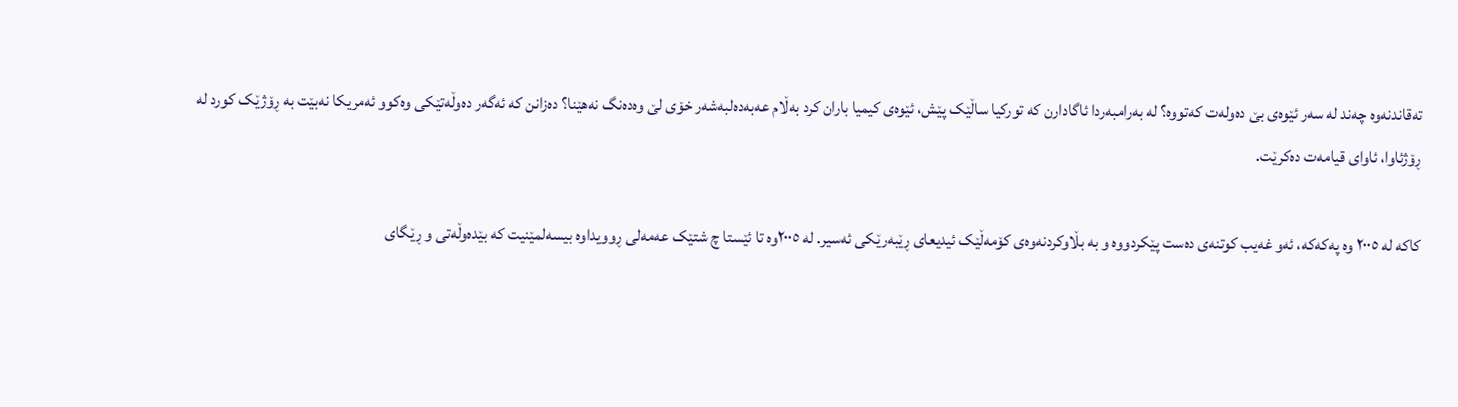تەقاندنەوە چەند لە سەر ئێوەی بێ دەولەت کەتووە؟ لە بەرامبەردا ئاگادارن کە تورکیا ساڵێک پێش، ئێوەی کیمیا باران کرد بەڵام عەبەدەلبەشەر خۆی لێ وەدەنگ نەهێنا؟ دەزانن کە ئەگەر دەوڵەتێکی وەکوو ئەمریکا نەبێت بە ڕۆژێک کورد لە ڕۆژئاوا، ئاوای قیامەت دەکرێت.

کاکە لە ٢٠٠٥ وە پەکەکە، ئەو غەیب کوتنەی دەست پێکردووە و بە بڵاوکردنەوەی کۆمەڵێک ئیدیعای ڕێبەرێکی ئەسیر. لە ٢٠٠٥وە تا ئێستا چ شتێک عەمەلی ڕوویداوە بیسەلمێنیت کە بێدەوڵەتی و ڕێگای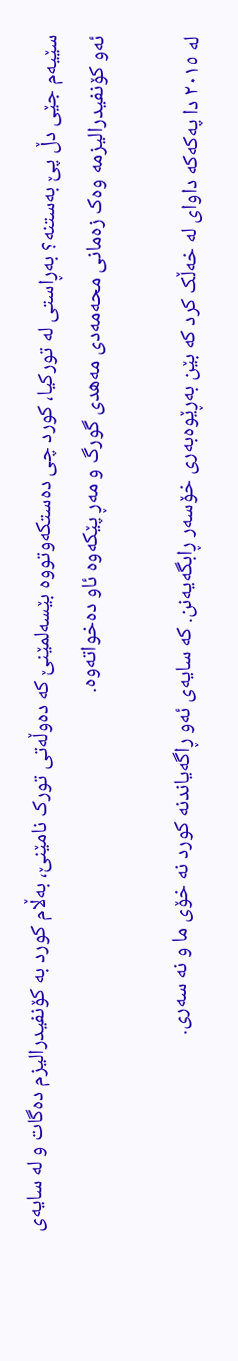سێیەم جێی دڵ پێ بەستنە؟ بەڕاستی لە تورکیا، کورد چی دەستکەوتووە بێسەلمێنێ کە دەوڵەتی تورک نامێنێ، بەڵام کورد بە کۆنفیدرالیزم دەگات و لە سایەی ئەو کۆنفیدرالیزمە وەک زەمانی محەمەدی مەهدی گورگ و مەڕ پێکەوە ئاو دەخواتەوە.

لە ٢٠١٥ دا پەکەکە داوای لە خەڵک کرد کە بێن بەڕێوەبەری خۆسەر ڕابگەیەنن. کە سایەی ئەو ڕاگەیاندنە کورد نە خۆی ما و نە سەری.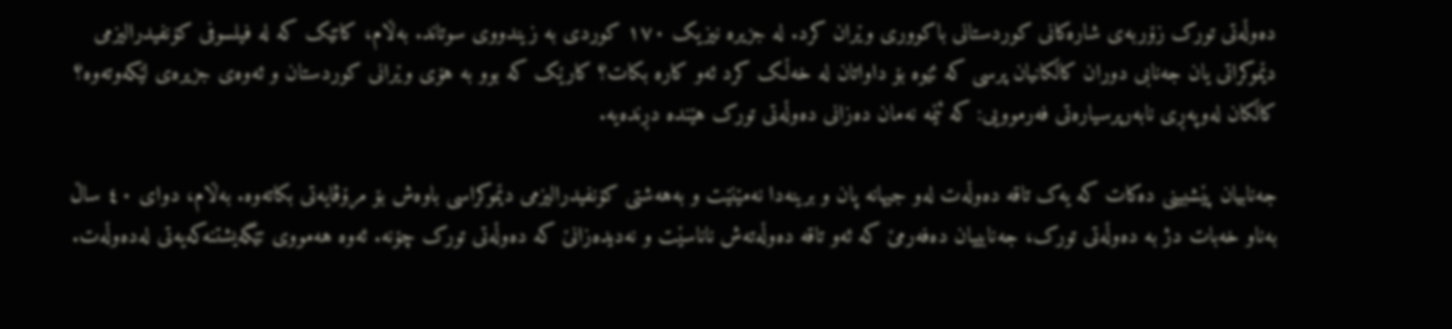دەوڵەتی تورک زۆربەی شارەکانی کوردستانی باکووری وێران کرد. لە جزیرە نیزیک ١٧٠ کوردی بە زیندووی سوتاند. بەڵام، کاتێک کە لە فیلسوفی کۆنفیدرالیزمی دێموکراتی یان جەنابی دوران کاڵکانیان پرسی کە ئێوە بۆ داواتان لە خەڵک کرد ئەو کارە بکات؟ کارێک کە بوو بە هۆی وێرانی کوردستان و ئەوەی جزیرەی لێکەوتەوە؟ کاڵکان لەوپەڕی نابەرپرسیارەتی فەرموویی: کە ئێمە نەمان دەزانی دەوڵەتی تورک هێندە دڕندەیە.

جەنابیان پێشبینی دەکات کە یەک تاقە دەوڵەت لەو جیهانە پان و برینەدا نەمێنێت و بەهەشتی کۆنفیدرالیزمی دێموکراسی باوەش بۆ مرۆڤایەتی بکاتەوە. بەڵام، دوای ٤٠ ساڵ بەناو خەبات دژ بە دەوڵەتی تورک، جەنابییان دەفەرمێ کە ئەو تاقە دەوڵەتەش ناناسێت و نەدیدەزانێ کە دەوڵەتی تورک چۆنە. ئەوە هەمووی تێگەیشتنەکەیەتی لەدەوڵەت.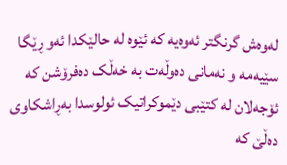لەوەش گرنگتر ئەوەیە کە ئێوە لە حالێکدا ئەو ڕێگا سێیەمە و نەمانی دەوڵەت بە خەڵک دەفرۆشن کە ئۆجەلان لە کتێبی دێموکراتیک ئولوسدا بەڕاشکاوی دەڵێ کە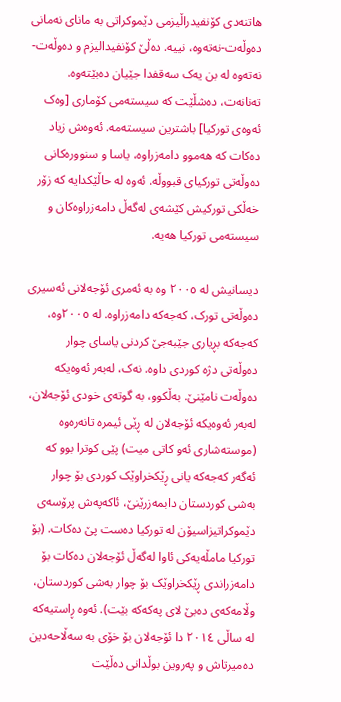هاتنەدی کۆنفیدراڵیزمی دێموکراتی بە مانای نەمانی دەوڵەت-نەتەوە، نییە. دەڵێ کۆنفیدالیزم و دەوڵەت-نەتەوە لە بن یەک سەقفدا جێیان دەبێتەوە. تەنانەت، دەشڵێت کە سیستەمی کۆماری [وەک ئەوەی تورکیا] باشترین سیستەمە. ئەوەش زیاد دەکات کە هەموو دامەزراوە، یاسا و سنوورەکانی دەوڵەتی تورکیای قبووڵە. ئەوە لە حاڵێکدایە کە زۆر خەڵکی تورکیش کێشەی لەگەڵ دامەزراوەکان و سیستەمی تورکیا هەیە.

دیسانیش لە ٢٠٠٥ وە بە ئەمری ئۆجەلانی ئەسیری دەوڵەتی تورک، کەجەکە دامەزراوە. لە ٢٠٠٥وە، کەجەکە بڕیاری جێبەجێ کردنی یاسای چوار دەوڵەتی دژە کوردی داوە. نەک، لەبەر ئەوەیکە دەوڵەت نامێنێ. بەڵکوو، بە گوتەی خودی ئۆجەلان، لەبەر ئەوەیکە ئۆجەلان لە ڕێی ئیمرە تانەرەوە (موستەشاری ئەو کاتی میت) پێی کوترا بوو کە ئەگەر کەجەکە یانی ڕێکخراوێک کوردی بۆ چوار بەشی کوردستان دابمەزرێنێ، ئاکەپەش پرۆسەی دێموکراتیزاسیۆن لە تورکیا دەست پێ دەکات. (بۆ تورکیا مامڵەیەکی ئاوا لەگەڵ ئۆجەلان دەکات بۆ دامەزراندی ڕێکخراوێک بۆ چوار بەشی کوردستان، وڵامەکەی دەبێ لای پەکەکە بێت). ئەوە ڕاستیەکە لە ساڵی ٢٠١٤ دا ئۆجەلان بۆ خۆی بە سەڵاحەدین دەمیرتاش و پەروین بوڵدانی دەڵێت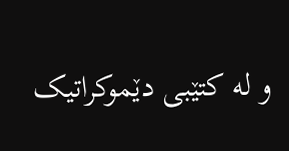و لە کتێبی دێموکراتیک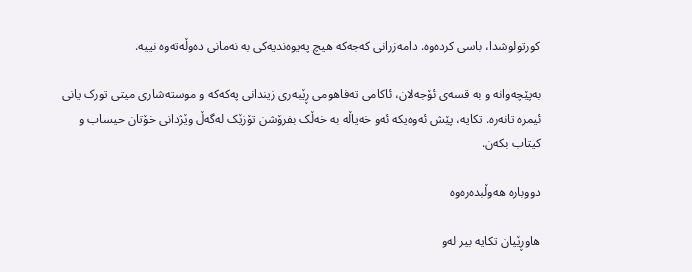کورتولوشدا، باسی کردەوە. دامەزرانی کەجەکە هیچ پەیوەندیەکی بە نەمانی دەوڵەتەوە نییە.

بەپێچەوانە و بە قسەی ئۆجەلان، ئاکامی تەفاهومی ڕێبەری زیندانی پەکەکە و موستەشاری میتی تورک یانی ئیمرە تانەرە. تکایە، پێش ئەوەیکە ئەو خەیاڵە بە خەڵک بفرۆشن تۆزێک لەگەڵ وێژدانی خۆتان حیساب و کیتاب بکەن.

دووبارە هەوڵبدەرەوە

هاوڕێیان تکایە بیر لەو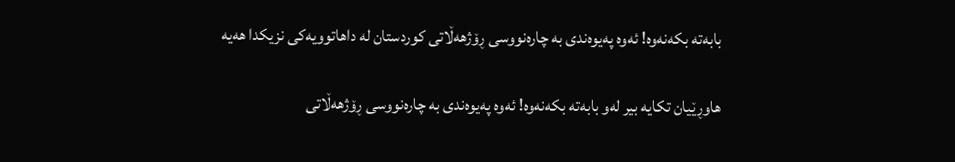بابەتە بکەنەوە! ئەوە پەیوەندی بە چارەنووسی ڕۆژهەڵاتی کوردستان لە داهاتوویەکی نزیکدا هەیە

هاوڕێیان تکایە بیر لەو بابەتە بکەنەوە! ئەوە پەیوەندی بە چارەنووسی ڕۆژهەڵاتی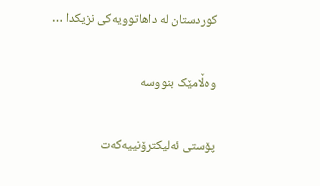کوردستان لە داهاتوویەکی نزیکدا …

وەڵامێک بنووسە

پۆستی ئەلیکترۆنییەکەت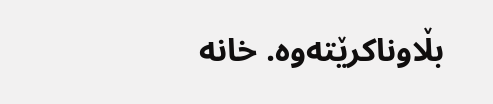بڵاوناکرێتەوە. خانە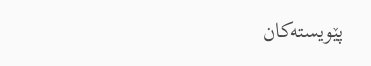پێویستەکان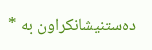دەستنیشانکراون بە *